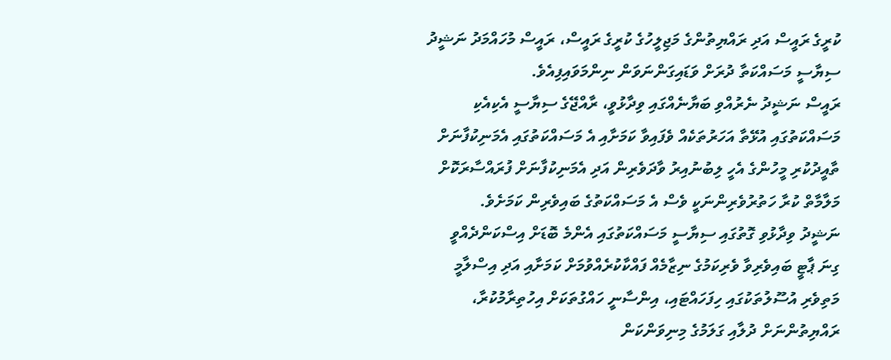ކުރީގެ ރައީސް އަދި ރައްޔިތުންގެ މަޖިލީހުގެ ކުރީގެ ރައީސް، ރައީސް މުހައްމަދު ނަޝީދު ސިޔާސީ މަސައްކަތާ ދުރަށް ވަޑައިގަންނަވަން ނިންމަވައިފިއެވެ.
ރައީސް ނަޝީދު ނެރުއްވި ބަޔާނެއްގައި ވިދާޅުވީ، ރާއްޖޭގެ ސިޔާސީ އެކިއެކި މަސައްކަތުގައި އުޅޭތާ އަހަރުތަކެއް ވެފައިވާ ކަމަށާއި އެ މަސައްކަތުގައި އެމަނިކުފާނަށް ތާއީދުކުރި މީހުންގެ އެހީ ލިބުނުއިރު ވާދަވެރިން އަދި އެމަނިކުފާނަށް ފުރައްސާރަކޮށް މަލާމާތް ކުރާ ހަތުރުވެރިންނަކީ ވެސް އެ މަސައްކަތުގެ ބައިވެރިން ކަމަށެވެ.
ނަޝީދު ވިދާޅުވި ގޮތުގައި ސިޔާސީ މަސައްކަތުގައި އެންމެ ބޮޑަށް އިސްކަންދެއްވީ ގިނަ ޕާޓީ ބައިވެރިވާ ވެރިކަމުގެ ނިޒާމެއް ފައްކާކުރެއްވުމަށް ކަމަށާއި އަދި އިސްލާމީ މަތިވެރި އުސޫލުތަކުގައި ހިފަހައްޓައި، އިންސާނީ ހައްގުތަކަށް އިހުތިރާމުކުރާ، ރައްޔިތުންނަށް ދުލާއި ގަލަމުގެ މިނިވަންކަން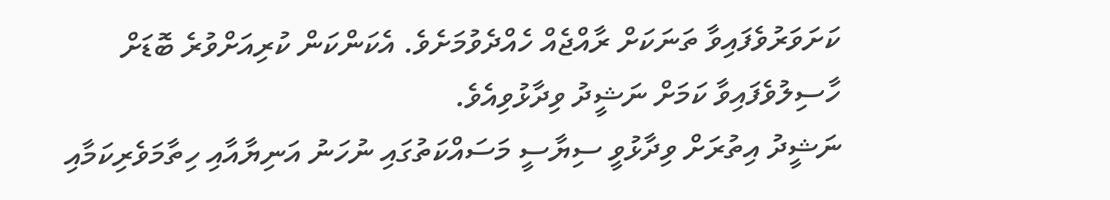ކަށަވަރުވެފައިވާ ތަނަކަށް ރާއްޖެއް ހެއްދެވުމަށެވެ. އެކަންކަން ކުރިއަށްވުރެ ބޮޑަށް ހާސިލުވެފައިވާ ކަމަށް ނަޝީދު ވިދާޅުވިއެވެ.
ނަޝީދު އިތުރަށް ވިދާޅުވީ ސިޔާސީ މަސައްކަތުގައި ނުހަނު އަނިޔާއާއި ހިތާމަވެރިކަމާއި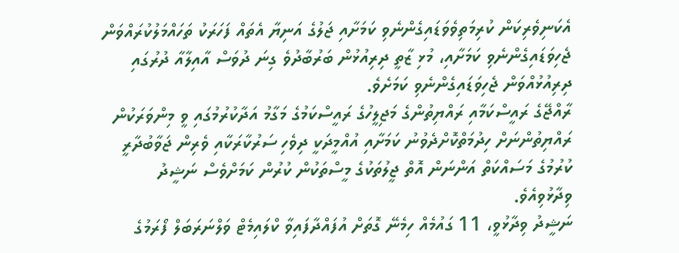އެކަނިވެރިކަން ކުރިމަތިވެވަޑައިގެންނެވި ކަމަށާއި ޖަލުގެ އަނިޔާ އެތައް ފަހަރަކު ތަހައްމަލުކުރައްވަން ޖެހިވަޑައިގެންނެވި ކަމަށާއި، މުޅި ޒާތީ ދިރިއުޅުން ބަރުބާދުވެ ގިނަ ދުވަސް އާއިލާއާ ދުރުގައި ދިރިއުޅުއްވަން ޖެހިވަޑައިގެންނެވި ކަމަށެވެ.
ރާއްޖޭގެ ރައީސްކަމާއި ރައްޔިތުންގެ މަޖިލީހުގެ ރައީސްކަމުގެ މަގާމު އަދާކުރުމުގައި ވީ މިންވަރަކުން ރައްޔިތުންނަށް ހިދުމަތްކޮށްދެވުނު ކަމަށާއި އުއްމީދަކީ ދިވެހި ސަރުކާރަކާއި ވެރިން ޖަވާބުދާރީ ކުރުމުގެ މަސައްކަތް އަންނަން އޮތް ޖީލުތަކުގެ މީސްތަކުން ކުރުން ކަމަށްވެސް ނަޝީދު ވިދާޅުވިއެވެ.
ނަޝީދު ވިދާޅުވީ، 11 ގައުމެއް ހިމެނޭ ގޮތަށް އުފައްދާފައިވާ ކްލައިމެޓް ވަލްނަރަބަލް ފޯރަމުގެ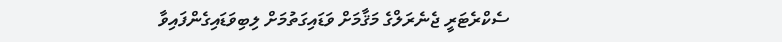ސެކްރެޓަރީ ޖެނެރަލްގެ މަޤާމަށް ވަޑައިގަތުމަށް ލިބިވަޑައިގެންފައިވާ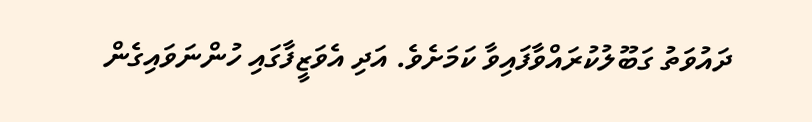ދައުވަތު ގަބޫލުކުރައްވާފައިވާ ކަމަށެވެ. އަދި އެވަޒީފާގައި ހުންނަވައިގެން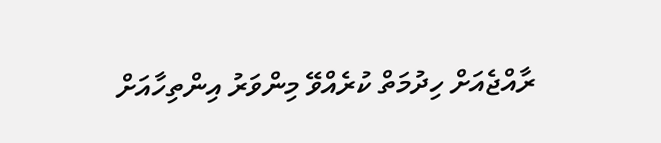ރާއްޖެއަށް ހިދުމަތް ކުރެއްވޭ މިންވަރު އިންތިހާއަށް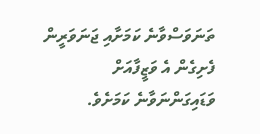ތަނަވަސްވާނެ ކަމަށާއި ޖަނަވަރީން ފެށިގެން އެ ވަޒީފާއަށް ވަޑައިގަންނަވާނެ ކަމަށެވެ.